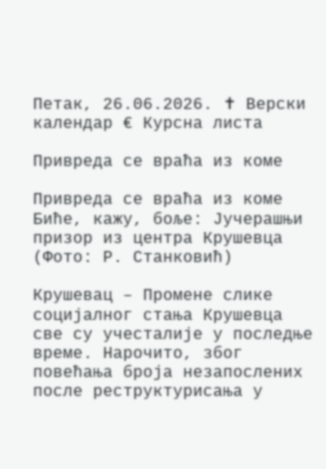Петак, 26.06.2026. ✝ Верски календар € Курсна листа

Привреда се враћа из коме

Привреда се враћа из коме
Биће, кажу, боље: Јучерашњи призор из центра Крушевца (Фото: Р. Станковић)

Крушевац – Промене слике социјалног стања Крушевца све су учесталије у последње време. Нарочито, због повећања броја незапослених после реструктурисања у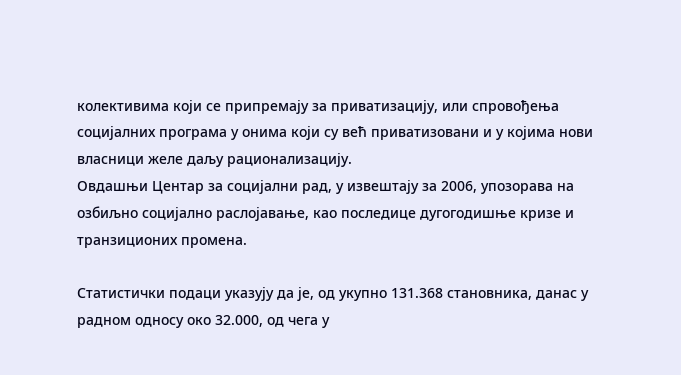колективима који се припремају за приватизацију, или спровођења социјалних програма у онима који су већ приватизовани и у којима нови власници желе даљу рационализацију.
Овдашњи Центар за социјални рад, у извештају за 2006, упозорава на озбиљно социјално раслојавање, као последице дугогодишње кризе и транзиционих промена.

Статистички подаци указују да је, од укупно 131.368 становника, данас у радном односу око 32.000, од чега у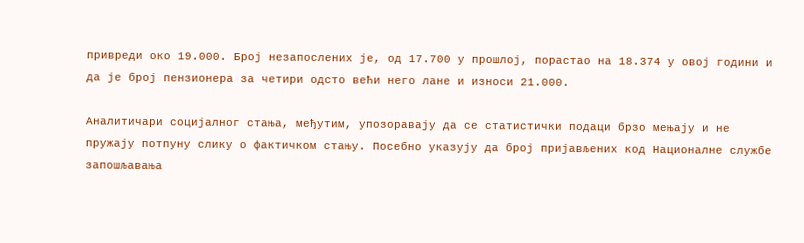привреди око 19.000. Број незапослених је, од 17.700 у прошлој, порастао на 18.374 у овој години и да је број пензионера за четири одсто већи него лане и износи 21.000.

Аналитичари социјалног стања, међутим, упозоравају да се статистички подаци брзо мењају и не пружају потпуну слику о фактичком стању. Посебно указују да број пријављених код Националне службе запошљавања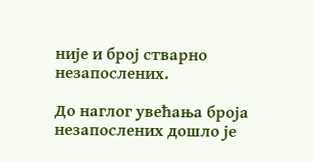није и број стварно незапослених.

До наглог увећања броја незапослених дошло је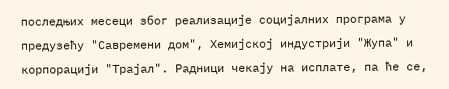последњих месеци због реализације социјалних програма у предузећу "Савремени дом", Хемијској индустрији "Жупа" и корпорацији "Трајал". Радници чекају на исплате, па ће се,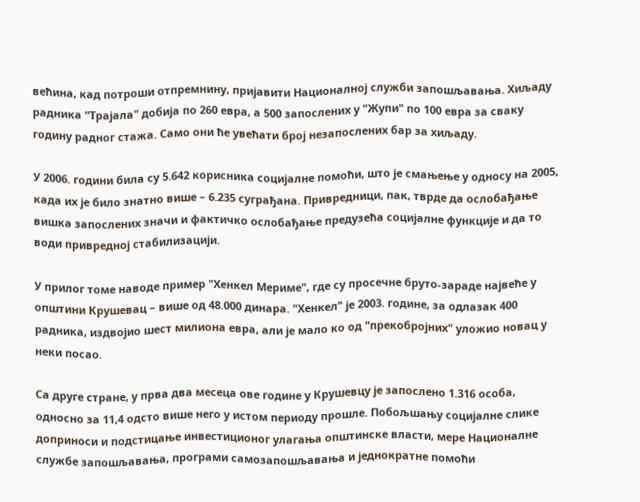већина, кад потроши отпремнину, пријавити Националној служби запошљавања. Хиљаду радника "Трајала" добија по 260 евра, а 500 запослених у "Жупи" по 100 евра за сваку годину радног стажа. Само они ће увећати број незапослених бар за хиљаду.

У 2006. години била су 5.642 корисника социјалне помоћи, што је смањење у односу на 2005, када их је било знатно више – 6.235 суграђана. Привредници, пак, тврде да ослобађање вишка запослених значи и фактичко ослобађање предузећа социјалне функције и да то води привредној стабилизацији.

У прилог томе наводе пример "Хенкел Мериме", где су просечне бруто-зараде највеће у општини Крушевац – више од 48.000 динара. "Хенкел" је 2003. године, за одлазак 400 радника, издвојио шест милиона евра, али је мало ко од "прекобројних" уложио новац у неки посао.

Са друге стране, у прва два месеца ове године у Крушевцу је запослено 1.316 особа, односно за 11,4 одсто више него у истом периоду прошле. Побољшању социјалне слике доприноси и подстицање инвестиционог улагања општинске власти, мере Националне службе запошљавања, програми самозапошљавања и једнократне помоћи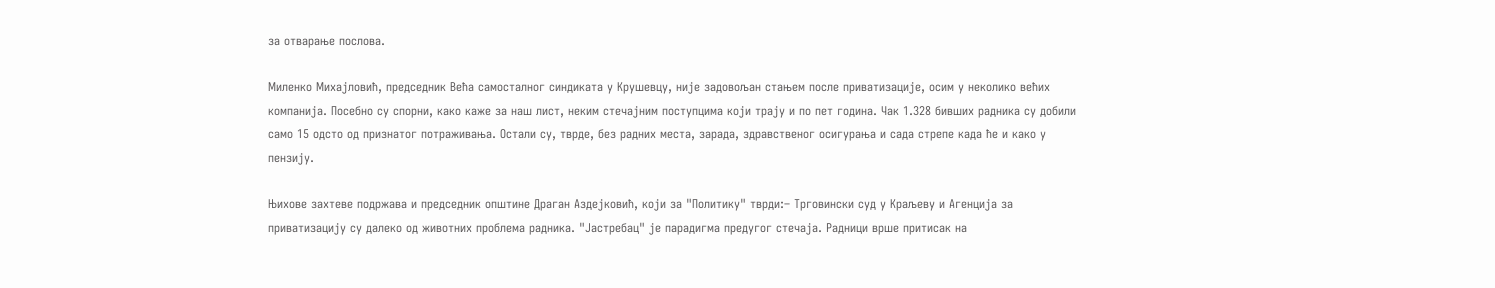за отварање послова.

Миленко Михајловић, председник Већа самосталног синдиката у Крушевцу, није задовољан стањем после приватизације, осим у неколико већих компанија. Посебно су спорни, како каже за наш лист, неким стечајним поступцима који трају и по пет година. Чак 1.328 бивших радника су добили само 15 одсто од признатог потраживања. Остали су, тврде, без радних места, зарада, здравственог осигурања и сада стрепе када ће и како у пензију.

Њихове захтеве подржава и председник општине Драган Аздејковић, који за "Политику" тврди:– Трговински суд у Краљеву и Агенција за приватизацију су далеко од животних проблема радника. "Јастребац" је парадигма предугог стечаја. Радници врше притисак на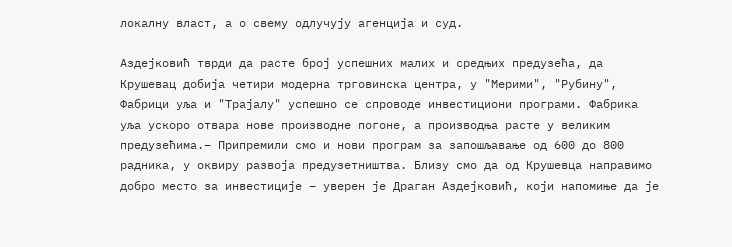локалну власт, а о свему одлучују агенција и суд.

Аздејковић тврди да расте број успешних малих и средњих предузећа, да Крушевац добија четири модерна трговинска центра, у "Мерими", "Рубину", Фабрици уља и "Трајалу" успешно се спроводе инвестициони програми. Фабрика уља ускоро отвара нове производне погоне, а производња расте у великим предузећима.– Припремили смо и нови програм за запошљавање од 600 до 800 радника, у оквиру развоја предузетништва. Близу смо да од Крушевца направимо добро место за инвестиције – уверен је Драган Аздејковић, који напомиње да је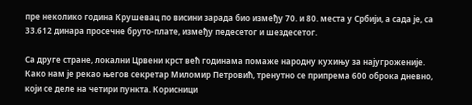пре неколико година Крушевац по висини зарада био између 70. и 80. места у Србији, а сада је, са 33.612 динара просечне бруто-плате, између педесетог и шездесетог.

Са друге стране, локални Црвени крст већ годинама помаже народну кухињу за најугроженије. Како нам је рекао његов секретар Миломир Петровић, тренутно се припрема 600 оброка дневно, који се деле на четири пункта. Корисници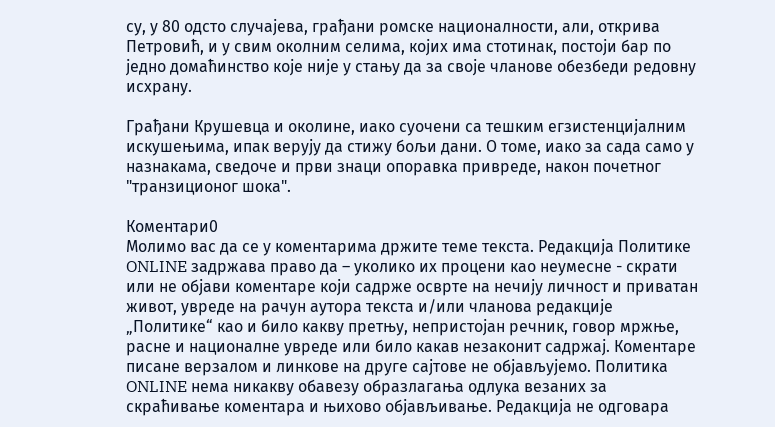су, у 80 одсто случајева, грађани ромске националности, али, открива Петровић, и у свим околним селима, којих има стотинак, постоји бар по једно домаћинство које није у стању да за своје чланове обезбеди редовну исхрану.

Грађани Крушевца и околине, иако суочени са тешким егзистенцијалним искушењима, ипак верују да стижу бољи дани. О томе, иако за сада само у назнакама, сведоче и први знаци опоравка привреде, након почетног "транзиционог шока".

Коментари0
Молимо вас да се у коментарима држите теме текста. Редакција Политике ONLINE задржава право да – уколико их процени као неумесне - скрати или не објави коментаре који садрже осврте на нечију личност и приватан живот, увреде на рачун аутора текста и/или чланова редакције „Политике“ као и било какву претњу, непристојан речник, говор мржње, расне и националне увреде или било какав незаконит садржај. Коментаре писане верзалом и линкове на друге сајтове не објављујемо. Политика ONLINE нема никакву обавезу образлагања одлука везаних за скраћивање коментара и њихово објављивање. Редакција не одговара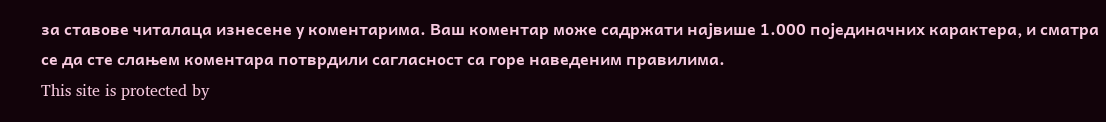за ставове читалаца изнесене у коментарима. Ваш коментар може садржати највише 1.000 појединачних карактера, и сматра се да сте слањем коментара потврдили сагласност са горе наведеним правилима.
This site is protected by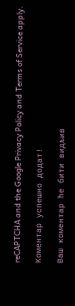reCAPTCHA and the Google Privacy Policy and Terms of Service apply.

Комeнтар успeшно додат!

Ваш комeнтар ћe бити видљив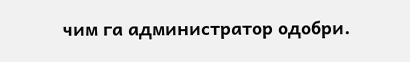чим га администратор одобри.